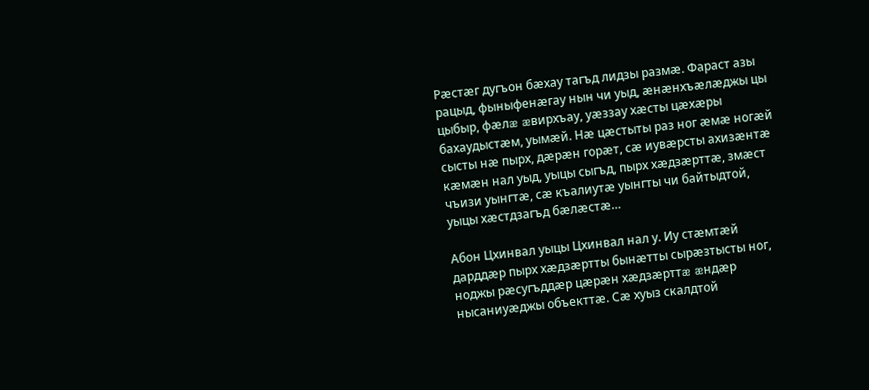Рæстæг дугъон бæхау тагъд лидзы размæ. Фараст азы рацыд, фыныфенæгау нын чи уыд, æнæнхъæлæджы цы цыбыр, фæлæ æвирхъау, уæззау хæсты цæхæры бахаудыстæм, уымæй. Нæ цæстыты раз ног æмæ ногæй сысты нæ пырх, дæрæн горæт, сæ иувæрсты ахизæнтæ кæмæн нал уыд, уыцы сыгъд, пырх хæдзæрттæ, змæст чъизи уынгтæ, сæ къалиутæ уынгты чи байтыдтой, уыцы хæстдзагъд бæлæстæ…

Абон Цхинвал уыцы Цхинвал нал у. Иу стæмтæй дарддæр пырх хæдзæртты бынæтты сырæзтысты ног, ноджы рæсугъддæр цæрæн хæдзæрттæ æндæр нысаниуæджы объекттæ. Сæ хуыз скалдтой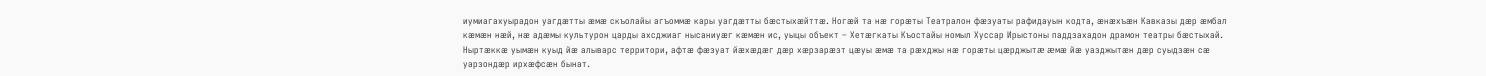иумиагахуырадон уагдæтты æмæ скъолайы агъоммæ кары уагдæтты бæстыхæйттæ. Ногæй та нæ горæты Театралон фæзуаты рафидауын кодта, æнæхъæн Кавказы дæр æмбал кæмæн нæй, нæ адæмы культурон царды ахсджиаг нысаниуæг кæмæн ис, уыцы объект – Хетæгкаты Къостайы номыл Хуссар Ирыстоны паддзахадон драмон театры бæстыхай. Ныртæккæ уымæн куыд йæ алыварс территори, афтæ фæзуат йæхæдæг дæр хæрзарæзт цæуы æмæ та рæхджы нæ горæты цæрджытæ æмæ йæ уазджытæн дæр суыдзæн сæ уарзондæр ирхæфсæн бынат.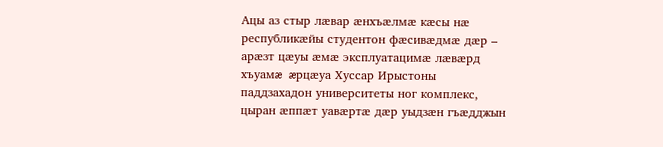Ацы аз стыр лæвар æнхъæлмæ кæсы нæ республикæйы студентон фæсивæдмæ дæр – арæзт цæуы æмæ эксплуатацимæ лæвæрд хъуамæ æрцæуа Хуссар Ирыстоны паддзахадон университеты ног комплекс, цыран æппæт уавæртæ дæр уыдзæн гъæдджын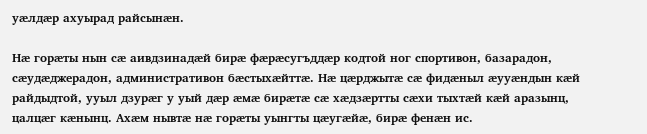уæлдæр ахуырад райсынæн.

Нæ горæты нын сæ аивдзинадæй бирæ фæрæсугъддæр кодтой ног спортивон, базарадон, сæудæджерадон, административон бæстыхæйттæ. Нæ цæрджытæ сæ фидæныл æууæндын кæй райдыдтой, ууыл дзурæг у уый дæр æмæ бирæтæ сæ хæдзæртты сæхи тыхтæй кæй аразынц, цалцæг кæнынц. Ахæм нывтæ нæ горæты уынгты цæугæйæ, бирæ фенæн ис.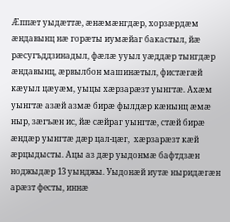Æппæт уыдæттæ, æнæмæнгдæр, хорзæрдæм æндавынц нæ горæты иумæйаг бакастыл, йæ рæсугъддзинадыл, фæлæ ууыл уæддæр тынгдæр æндавынц, æрвылбон машинæтыл, фистæгæй кæуыл цæуæм, уыцы хæрзарæзт уынгтæ. Ахæм уынгтæ азæй азмæ бирæ фылдæр кæнынц æмæ ныр, зæгъæн ис, йæ сæйраг уынгтæ, стæй бирæ æндæр уынгтæ дæр цал-цæг,  хæрзарæзт кæй æрцыдысты. Ацы аз дæр уыдонмæ бафтдзæн ноджыдæр 13 уынджы. Уыдонæй иутæ ныридæгæн арæзт фесты, иннæ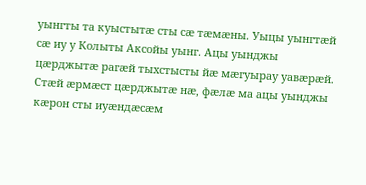уынгты та куыстытæ сты сæ тæмæны. Уыцы уынгтæй сæ иу у Колыты Аксойы уынг. Ацы уынджы цæрджытæ рагæй тыхстысты йæ мæгуырау уавæрæй. Стæй æрмæст цæрджытæ нæ, фæлæ ма ацы уынджы кæрон сты иуæндæсæм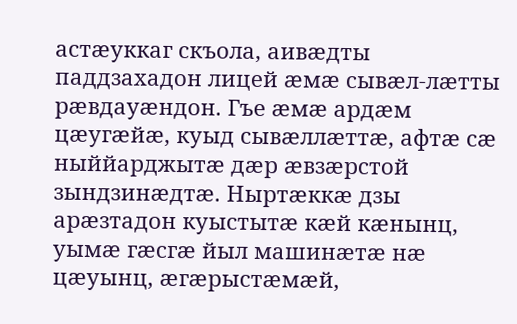астæуккаг скъола, аивæдты паддзахадон лицей æмæ сывæл-лæтты рæвдауæндон. Гъе æмæ ардæм цæугæйæ, куыд сывæллæттæ, афтæ сæ ныййарджытæ дæр æвзæрстой зындзинæдтæ. Ныртæккæ дзы арæзтадон куыстытæ кæй кæнынц, уымæ гæсгæ йыл машинæтæ нæ цæуынц, æгæрыстæмæй,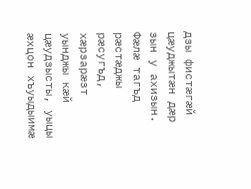дзы фистæгæй цæуджытæн дæр зын у ахизын. Фæлæ тагъд рæстæджы рæсугъд, хæрзарæзт уынджы кæй цæудзысты, уыцы æхцон хъуыдыимæ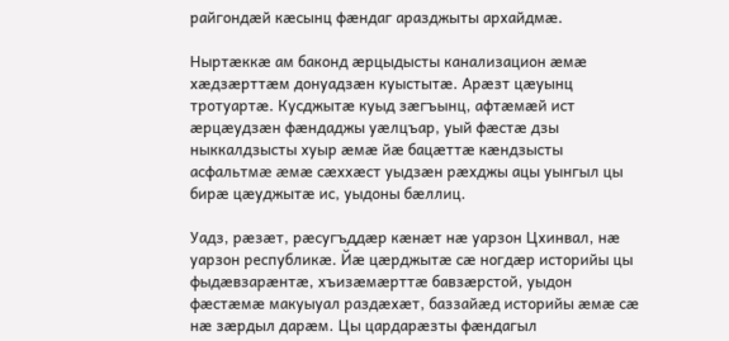райгондæй кæсынц фæндаг аразджыты архайдмæ.

Ныртæккæ ам баконд æрцыдысты канализацион æмæ хæдзæрттæм донуадзæн куыстытæ. Арæзт цæуынц тротуартæ. Кусджытæ куыд зæгъынц, афтæмæй ист æрцæудзæн фæндаджы уæлцъар, уый фæстæ дзы ныккалдзысты хуыр æмæ йæ бацæттæ кæндзысты асфальтмæ æмæ сæххæст уыдзæн рæхджы ацы уынгыл цы бирæ цæуджытæ ис, уыдоны бæллиц.

Уадз, рæзæт, рæсугъддæр кæнæт нæ уарзон Цхинвал, нæ уарзон республикæ. Йæ цæрджытæ сæ ногдæр историйы цы фыдæвзарæнтæ, хъизæмæрттæ бавзæрстой, уыдон фæстæмæ макуыуал раздæхæт, баззайæд историйы æмæ сæ нæ зæрдыл дарæм. Цы цардарæзты фæндагыл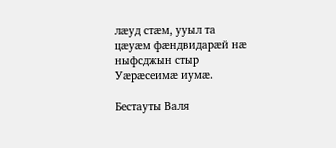лæуд стæм, ууыл та цæуæм фæндвидарæй нæ ныфсджын стыр Уæрæсеимæ иумæ.

Бестауты Валя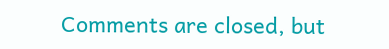Comments are closed, but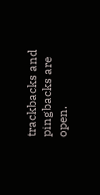trackbacks and pingbacks are open.